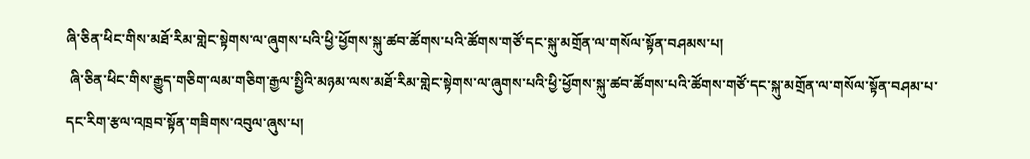ཞི་ཅིན་ཕིང་གིས་མཐོ་རིམ་གླེང་སྟེགས་ལ་ཞུགས་པའི་ཕྱི་ཕྱོགས་སྐུ་ཚབ་ཚོགས་པའི་ཚོགས་གཙོ་དང་སྐུ་མགྲོན་ལ་གསོལ་སྟོན་བཤམས་པ།
 ཞི་ཅིན་ཕིང་གིས་རྒྱུད་གཅིག་ལམ་གཅིག་རྒྱལ་སྤྱིའི་མཉམ་ལས་མཐོ་རིམ་གླེང་སྟེགས་ལ་ཞུགས་པའི་ཕྱི་ཕྱོགས་སྐུ་ཚབ་ཚོགས་པའི་ཚོགས་གཙོ་དང་སྐུ་མགྲོན་ལ་གསོལ་སྟོན་བཤམ་པ་དང་རིག་རྩལ་འཁྲབ་སྟོན་གཟིགས་འབུལ་ཞུས་པ།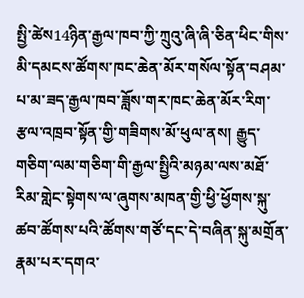སྤྱི་ཚེས14ཉིན་རྒྱལ་ཁབ་ཀྱི་ཀྲུའུ་ཞི་ཞི་ཅིན་ཕིང་གིས་མི་དམངས་ཚོགས་ཁང་ཆེན་མོར་གསོལ་སྟོན་བཤམ་པ་མ་ཟད་རྒྱལ་ཁབ་ཟློས་གར་ཁང་ཆེན་མོར་རིག་རྩལ་འཁྲབ་སྟོན་གྱི་གཟིགས་མོ་ཕུལ་ནས། རྒྱུད་གཅིག་ལམ་གཅིག་གི་རྒྱལ་སྤྱིའི་མཉམ་ལས་མཐོ་རིམ་གླེང་སྟེགས་ལ་ཞུགས་མཁན་གྱི་ཕྱི་ཕྱོགས་སྐུ་ཚབ་ཚོགས་པའི་ཚོགས་གཙོ་དང་དེ་བཞིན་སྐུ་མགྲོན་རྣམ་པར་དགའ་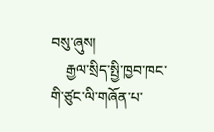བསུ་ཞུས།
    རྒྱལ་སྲིད་སྤྱི་ཁྱབ་ཁང་གི་ཙུང་ལི་གཞོན་པ་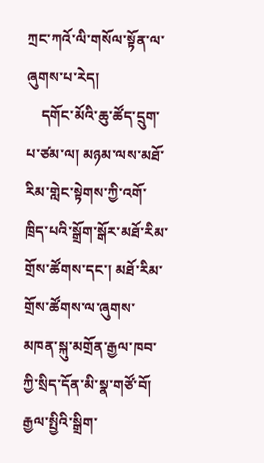ཀྲང་ཀའོ་ལི་གསོལ་སྟོན་ལ་ཞུགས་པ་རེད།
    དགོང་མོའི་ཆུ་ཚོད་དྲུག་པ་ཙམ་ལ། མཉམ་ལས་མཐོ་རིམ་གླེང་སྟེགས་ཀྱི་འགོ་ཁྲིད་པའི་སྒྲོག་སྒོར་མཐོ་རིམ་གྲོས་ཚོགས་དང་། མཐོ་རིམ་གྲོས་ཚོགས་ལ་ཞུགས་མཁན་སྐུ་མགྲོན་རྒྱལ་ཁབ་ཀྱི་སྲིད་དོན་མི་སྣ་གཙོ་བོ། རྒྱལ་སྤྱིའི་སྒྲིག་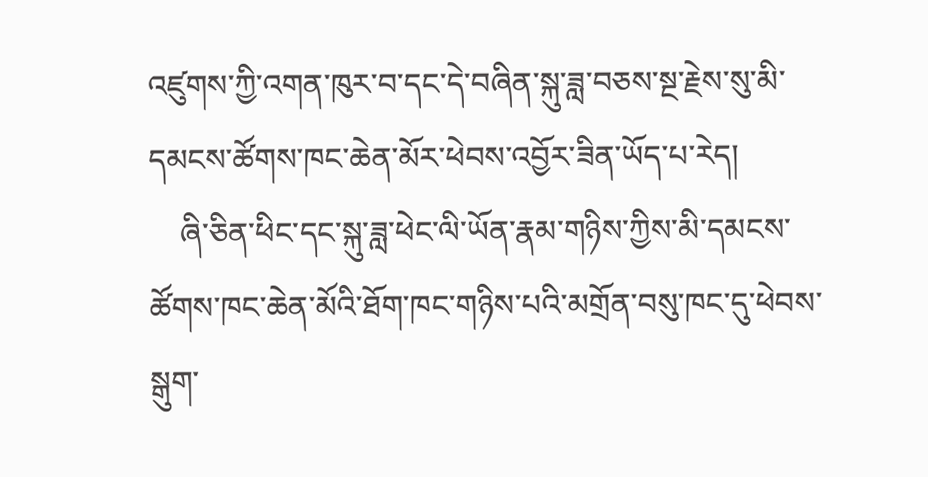འཛུགས་ཀྱི་འགན་ཁུར་བ་དང་དེ་བཞིན་སྐུ་ཟླ་བཅས་སྔ་རྗེས་སུ་མི་དམངས་ཚོགས་ཁང་ཆེན་མོར་ཕེབས་འབྱོར་ཟིན་ཡོད་པ་རེད།
    ཞི་ཅིན་ཕིང་དང་སྐུ་ཟླ་ཕེང་ལི་ཡོན་རྣམ་གཉིས་ཀྱིས་མི་དམངས་ཚོགས་ཁང་ཆེན་མོའི་ཐོག་ཁང་གཉིས་པའི་མགྲོན་བསུ་ཁང་དུ་ཕེབས་སྒུག་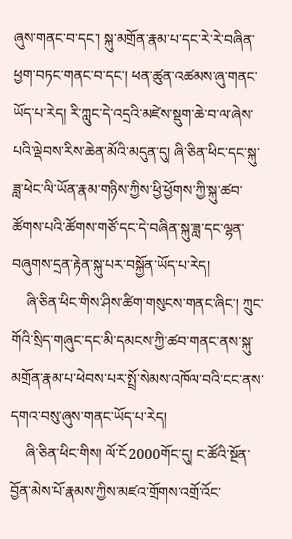ཞུས་གནང་བ་དང་། སྐུ་མགྲོན་རྣམ་པ་དང་རེ་རེ་བཞིན་ཕྱག་བཏང་གནང་བ་དང་། ཕན་ཚུན་འཚམས་ཞུ་གནང་ཡོད་པ་རེད། རི་ཀླུང་དེ་འདྲའི་མཛེས་སྡུག་ཆེ་བ་ལ་ཞེས་པའི་ལྡེབས་རིས་ཆེན་མོའི་མདུན་དུ། ཞི་ཅིན་ཕིང་དང་སྐུ་ཟླ་ཕེང་ལི་ཡོན་རྣམ་གཉིས་ཀྱིས་ཕྱི་ཕྱོགས་ཀྱི་སྐུ་ཚབ་ཚོགས་པའི་ཚོགས་གཙོ་དང་དེ་བཞིན་སྐུ་ཟླ་དང་ལྷན་བཞུགས་དྲན་རྟེན་སྐུ་པར་བསྐྱོན་ཡོད་པ་རེད།
    ཞི་ཅིན་ཕིང་གིས་ཤིས་ཚིག་གསུངས་གནང་ཞིང་། ཀྲུང་གོའི་སྲིད་གཞུང་དང་མི་དམངས་ཀྱི་ཚབ་གནང་ནས་སྐུ་མགྲོན་རྣམ་པ་ཕེབས་པར་སྤྲོ་སེམས་འཁོལ་བའི་ངང་ནས་དགའ་བསུ་ཞུས་གནང་ཡོད་པ་རེད།
    ཞི་ཅིན་ཕིང་གིས། ལོ་ངོ2000གོང་དུ། ང་ཚོའི་སྔོན་བྱོན་མེས་པོ་རྣམས་ཀྱིས་མཛའ་གྲོགས་འགྲོ་འོང་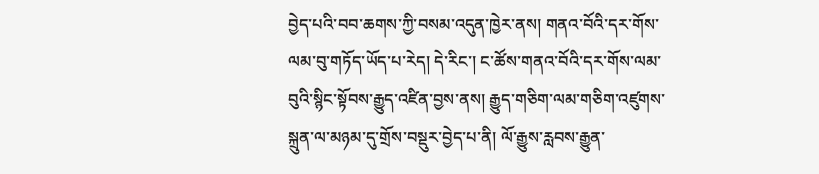བྱེད་པའི་བབ་ཆགས་ཀྱི་བསམ་འདུན་ཁྱེར་ནས། གནའ་བོའི་དར་གོས་ལམ་བུ་གཏོད་ཡོད་པ་རེད། དེ་རིང་། ང་ཚོས་གནའ་བོའི་དར་གོས་ལམ་བུའི་སྙིང་སྟོབས་རྒྱུད་འཛིན་བྱས་ནས། རྒྱུད་གཅིག་ལམ་གཅིག་འཛུགས་སྐྲུན་ལ་མཉམ་དུ་གྲོས་བསྡུར་བྱེད་པ་ནི། ལོ་རྒྱུས་རླབས་རྒྱུན་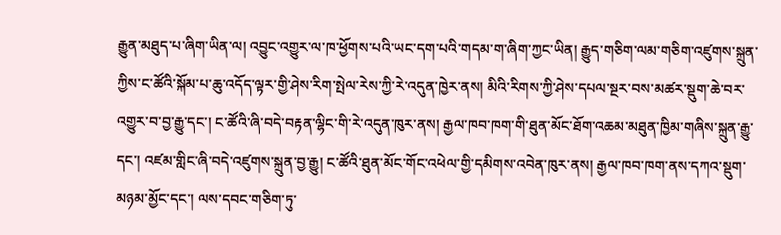རྒྱུན་མཐུད་པ་ཞིག་ཡིན་ལ། འབྱུང་འགྱུར་ལ་ཁ་ཕྱོགས་པའི་ཡང་དག་པའི་གདམ་ག་ཞིག་ཀྱང་ཡིན། རྒྱུད་གཅིག་ལམ་གཅིག་འཛུགས་སྐྲུན་ཀྱིས་ང་ཚོའི་སྐོམ་པ་ཆུ་འདོད་ལྟར་གྱི་ཤེས་རིག་སྤེལ་རེས་ཀྱི་རེ་འདུན་ཁྱེར་ནས། མིའི་རིགས་ཀྱི་ཤེས་དཔལ་སྔར་བས་མཚར་སྡུག་ཆེ་བར་འགྱུར་བ་བྱ་རྒྱུ་དང་། ང་ཚོའི་ཞི་བདེ་བརྟན་ལྷིང་གི་རེ་འདུན་ཁུར་ནས། རྒྱལ་ཁབ་ཁག་གི་ཐུན་མོང་ཐོག་འཆམ་མཐུན་ཁྱིམ་གཞིས་སྐྲུན་རྒྱུ་དང་། འཛམ་གླིང་ཞི་བདེ་འཛུགས་སྐྲུན་བྱ་རྒྱུ། ང་ཚོའི་ཐུན་མོང་གོང་འཕེལ་གྱི་དམིགས་འབེན་ཁུར་ནས། རྒྱལ་ཁབ་ཁག་ནས་དཀའ་སྡུག་མཉམ་མྱོང་དང་། ལས་དབང་གཅིག་ཏུ་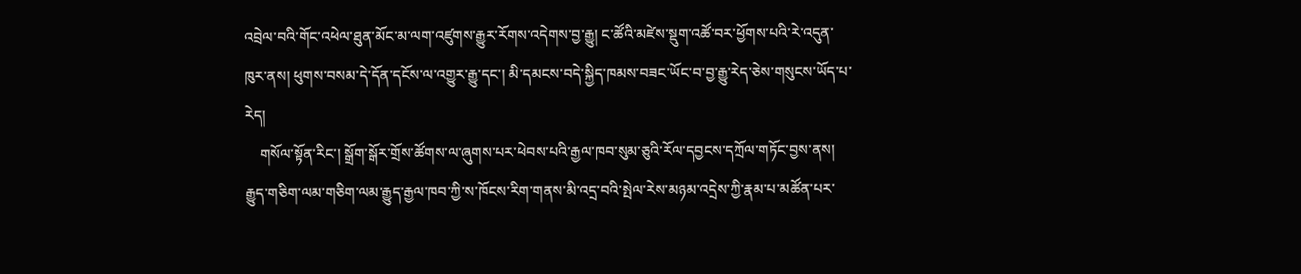འབྲེལ་བའི་གོང་འཕེལ་ཐུན་མོང་མ་ལག་འཛུགས་རྒྱུར་རོགས་འདེགས་བྱ་རྒྱུ། ང་ཚོའི་མཛེས་སྡུག་འཚོ་བར་ཕྱོགས་པའི་རེ་འདུན་ཁུར་ནས། ཕུགས་བསམ་དེ་དོན་དངོས་ལ་འགྱུར་རྒྱུ་དང་། མི་དམངས་བདེ་སྐྱིད་ཁམས་བཟང་ཡོང་བ་བྱ་རྒྱུ་རེད་ཅེས་གསུངས་ཡོད་པ་རེད།
    གསོལ་སྟོན་རིང་། སྒྲོག་སྒོར་གྲོས་ཚོགས་ལ་ཞུགས་པར་ཕེབས་པའི་རྒྱལ་ཁབ་སུམ་ཅུའི་རོལ་དབྱངས་དཀྲོལ་གཏོང་བྱས་ནས། རྒྱུད་གཅིག་ལམ་གཅིག་ལམ་རྒྱུད་རྒྱལ་ཁབ་ཀྱི་ས་ཁོངས་རིག་གནས་མི་འདྲ་བའི་སྤེལ་རེས་མཉམ་འདྲེས་ཀྱི་རྣམ་པ་མཚོན་པར་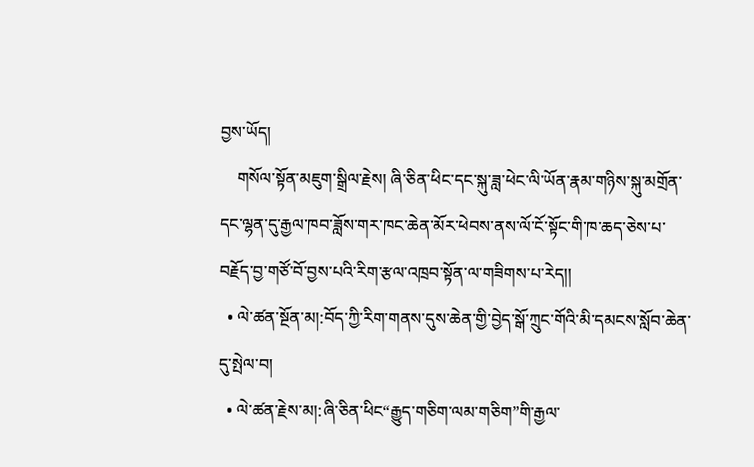བྱས་ཡོད།
    གསོལ་སྟོན་མཇུག་སྒྲིལ་རྗེས། ཞི་ཅིན་ཕིང་དང་སྐུ་ཟླ་ཕེང་ལི་ཡོན་རྣམ་གཉིས་སྐུ་མགྲོན་དང་ལྷན་དུ་རྒྱལ་ཁབ་ཟློས་གར་ཁང་ཆེན་མོར་ཕེབས་ནས་ལོ་ངོ་སྟོང་གི་ཁ་ཆད་ཅེས་པ་བརྗོད་བྱ་གཙོ་བོ་བྱས་པའི་རིག་རྩལ་འཁྲབ་སྟོན་ལ་གཟིགས་པ་རེད།།
  • ལེ་ཚན་སྔོན་མ།:བོད་ཀྱི་རིག་གནས་དུས་ཆེན་གྱི་བྱེད་སྒོ་ཀྲུང་གོའི་མི་དམངས་སློབ་ཆེན་དུ་སྤེལ་བ།
  • ལེ་ཚན་རྗེས་མ།:ཞི་ཅིན་ཕིང“རྒྱུད་གཅིག་ལམ་གཅིག”གི་རྒྱལ་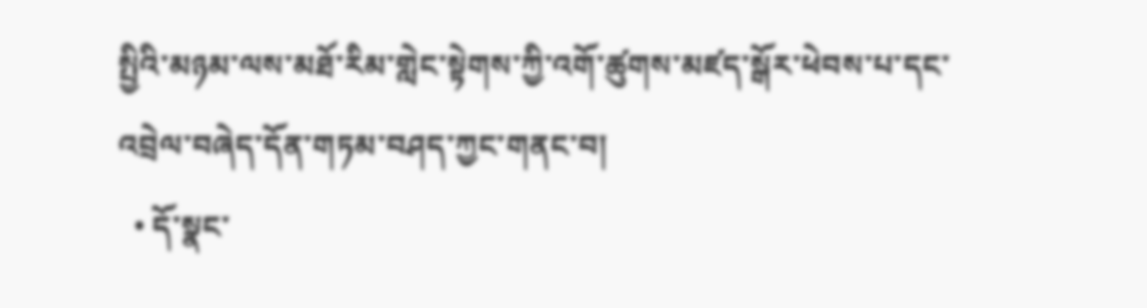སྤྱིའི་མཉམ་ལས་མཐོ་རིམ་གླེང་སྟེགས་ཀྱི་འགོ་ཚུགས་མཛད་སྒོར་ཕེབས་པ་དང་འབྲེལ་བཞེད་དོན་གཏམ་བཤད་ཀྱང་གནང་བ།
  • དོ་སྣང་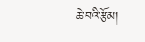ཆེ་བའི་རྩོམ།